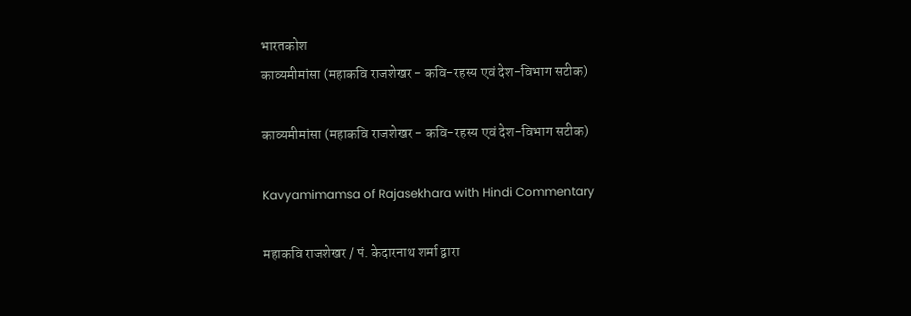भारतकोश
काव्यमीमांसा (महाकवि राजशेखर - कवि-रहस्य एवं देश-विभाग सटीक)

काव्यमीमांसा (महाकवि राजशेखर - कवि-रहस्य एवं देश-विभाग सटीक)

Kavyamimamsa of Rajasekhara with Hindi Commentary

महाकवि राजशेखर / पं. केदारनाथ शर्मा द्वारा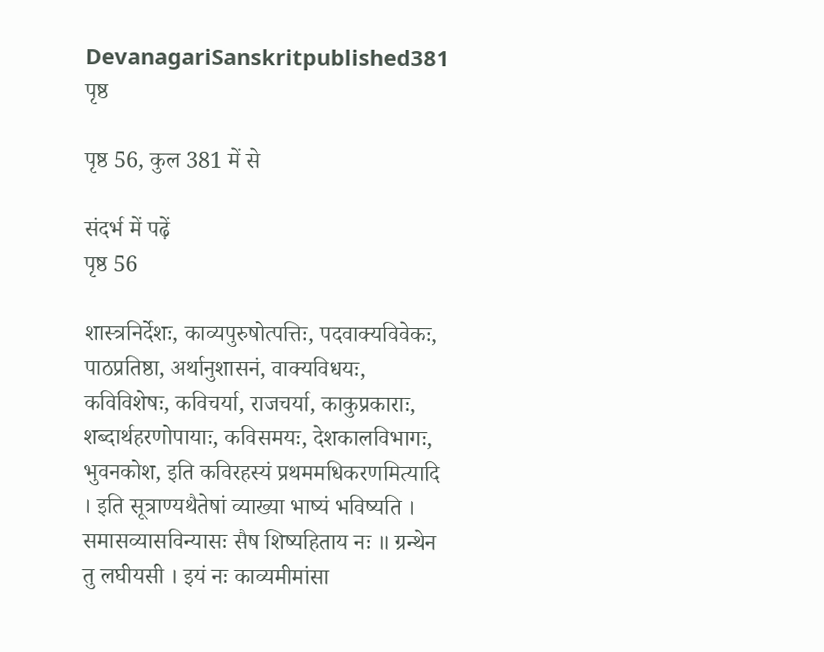DevanagariSanskritpublished381 पृष्ठ

पृष्ठ 56, कुल 381 में से

संदर्भ में पढ़ें
पृष्ठ 56

शास्त्रनिर्देशः, काव्यपुरुषोत्पत्तिः, पदवाक्यविवेकः, पाठप्रतिष्ठा, अर्थानुशासनं, वाक्यविधयः, कविविशेषः, कविचर्या, राजचर्या, काकुप्रकाराः, शब्दार्थहरणोपायाः, कविसमयः, देशकालविभागः, भुवनकोश, इति कविरहस्यं प्रथममधिकरणमित्यादि । इति सूत्राण्यथैतेषां व्याख्या भाष्यं भविष्यति । समासव्यासविन्यासः सैष शिष्यहिताय नः ॥ ग्रन्थेन तु लघीयसी । इयं नः काव्यमीमांसा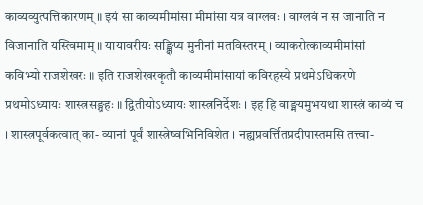काव्यव्युत्पत्तिकारणम् ॥ इयं सा काव्यमीमांसा मीमांसा यत्र वाग्लवः । वाग्लवं न स जानाति न विजानाति यस्त्विमाम् ॥ यायावरीयः सङ्क्षिप्य मुनीनां मतविस्तरम् । व्याकरोत्काव्यमीमांसां कविभ्यो राजशेखरः ॥ इति राजशेखरकृतौ काव्यमीमांसायां कविरहस्ये प्रथमेऽधिकरणे प्रथमोऽध्यायः शास्त्रसङ्ग्रहः ॥ द्वितीयोऽध्यायः शास्त्रनिर्देशः । इह हि वाङ्मयमुभयथा शास्त्रं काव्यं च । शास्त्रपूर्वकत्वात् का- व्यानां पूर्वं शास्त्रेष्वभिनिविशेत । नह्यप्रवर्त्तितप्रदीपास्तमसि तत्त्वा-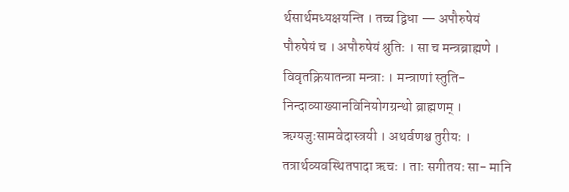र्थसार्थमध्यक्षयन्ति । तच्च द्विधा — अपौरुषेयं पौरुषेयं च । अपौरुषेयं श्रुतिः । सा च मन्त्रब्राह्मणे । विवृतक्रियातन्त्रा मन्त्राः । मन्त्राणां स्तुति- निन्दाव्याख्यानविनियोगग्रन्थो ब्राह्मणम् । ऋग्यजुःसामवेदास्त्रयी । अथर्वणश्च तुरीयः । तत्रार्थव्यवस्थितपादा ऋचः । ताः सगीतयः सा- मानि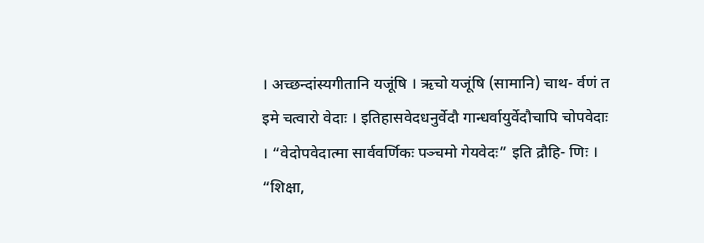। अच्छन्दांस्यगीतानि यजूंषि । ऋचो यजूंषि (सामानि) चाथ- र्वणं त इमे चत्वारो वेदाः । इतिहासवेदधनुर्वेदौ गान्धर्वायुर्वेदौचापि चोपवेदाः । “वेदोपवेदात्मा सार्ववर्णिकः पञ्चमो गेयवेदः” इति द्रौहि- णिः । “शिक्षा,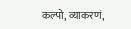कल्पो, व्याकरणं,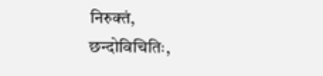निरुक्तं, छन्दोविचितिः,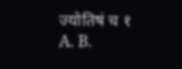ज्योतिषं च १ A. B.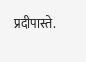प्रदीपास्ते.